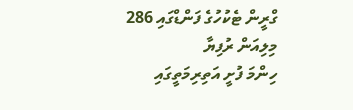ގްރީން ޓެކުހުގެ ފަންޑްގައި 286 މިލިއަން ރުފިޔާ
ހިންމަ ފުށީ އަތިރިމަތީގައި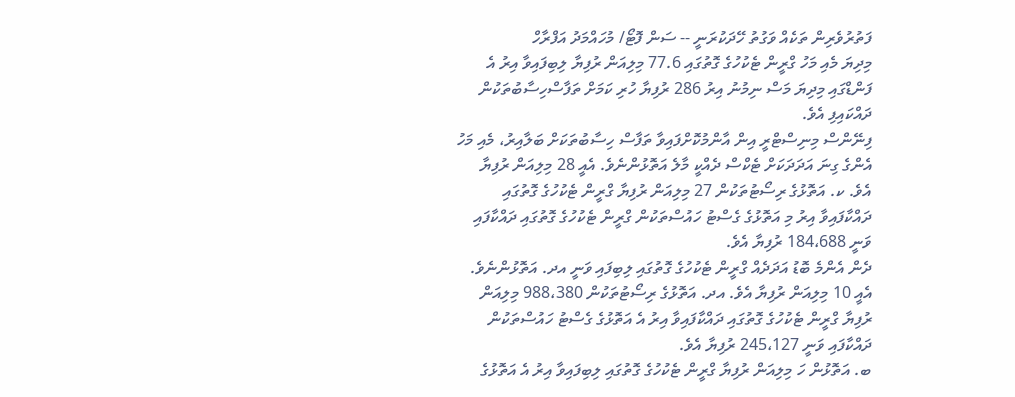ފަތުރުވެރިން ތަކެއް ވަގުތު ހޭދަކުރަނީ -- ސަން ފޮޓޯ/ މުހައްމަދު އަފްރާހް
މިދިޔަ މެއި މަހު ގްރީން ޓެކުހުގެ ގޮތުގައި 77.6 މިލިއަން ރުފިޔާ ލިބިފައިވާ އިރު އެ ފަންޑްގައި މިދިޔަ މަސް ނިމުނު އިރު 286 ރުފިޔާ ހުރި ކަމަށް ތަފާސްހިސާބުތަކުން ދައްކައިފި އެވެ.
ފިނޭންސް މިނިސްޓްރީ އިން އާންމުކޮށްފައިވާ ތަފާސް ހިސާބުތަކަށް ބަލާއިރު، މެއި މަހު އެންގެ ގިނަ އަދަދަކަށް ޓެކްސް ދެއްކީ މާލެ އަތޮޅުންނެވެ. އެއީ 28 މިލިއަން ރުފިޔާ އެވެ. ކ. އަތޮޅުގެ ރިސޯޓުތަކުން 27 މިލިއަން ރުފިޔާ ގްރީން ޓެކުހުގެ ގޮތުގައި ދައްކާފައިވާ އިރު މި އަތޮޅުގެ ގެސްޓު ހައުސްތަކުން ގްރީން ޓެކުހުގެ ގޮތުގައި ދައްކާފައި ވަނީ 184،688 ރުފިޔާ އެވެ.
ދެން އެންމެ ބޮޑު އަދަދެއް ގްރީން ޓެކުހުގެ ގޮތުގައި ލިބިފައި ވަނީ އދ. އަތޮޅުންނެވެ. އެއީ 10 މިލިއަން ރުފިޔާ އެވެ. އދ. އަތޮޅުގެ ރިސޯޓުތަކުން 988،380 މިލިއަން ރުފިޔާ ގްރީން ޓެކުހުގެ ގޮތުގައި ދައްކާފައިވާ އިރު އެ އަތޮޅުގެ ގެސްޓު ހައުސްތަކުން ދައްކާފައި ވަނީ 245،127 ރުފިޔާ އެވެ.
ބ. އަތޮޅުން ހަ މިލިއަން ރުފިޔާ ގްރީން ޓެކުހުގެ ގޮތުގައި ލިބިފައިވާ އިރު އެ އަތޮޅުގެ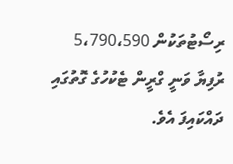ރިސޯޓުތަކުން 5،790،590 ރުފިޔާ ވަނީ ގްރީން ޓެކުހުގެ ގޮތުގައި ދައްކައިފަ އެވެ.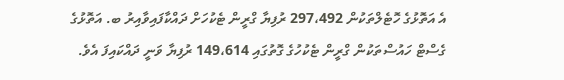އެ އަތޮޅުގެ ހޮޓެލްތަކުން 297،492 ރުފިޔާ ގްރީން ޓެކުހަށް ދައްކާފައިވާއިރު ބ. އަތޮޅުގެ ގެސްޓް ހައުސްތަކުން ގްރީން ޓެކުހުގެ ގޮތުގައި 149،614 ރުފިޔާ ވަނީ ދައްކައިފަ އެވެ.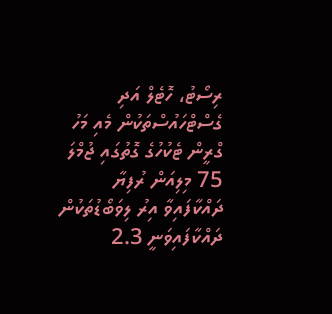ރިސޯޓު، ހޮޓެލް އަދި ގެސްޓްހައުސްތަކުން މެއި މަހު ގްރީން ޓެކުހުގެ ގޮތުގައި ޖުމްލަ 75 މިލިއަން ރުފިޔާ ދައްކާފައިވާ އިރު ލިވަބޯޑުތަކުން ދައްކާފައިވަނީ 2.3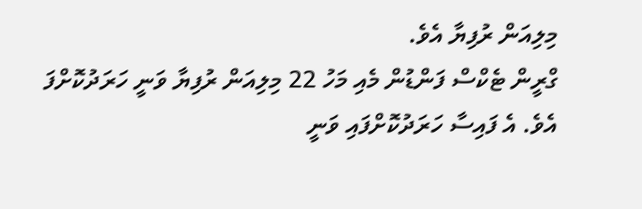މިލިއަން ރުފިޔާ އެވެ.
ގްރީން ޓެކްސް ފަންޑުން މެއި މަހު 22 މިލިއަން ރުފިޔާ ވަނީ ހަރަދުކޮށްފަ އެވެ. އެ ފައިސާ ހަރަދުކޮށްފައި ވަނީ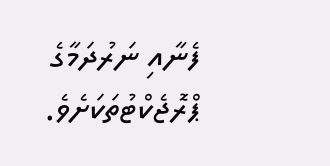ފެނާއި ނަރުދަމާގެ ޕްރޮޖެކްޓުތަކަށެވެ.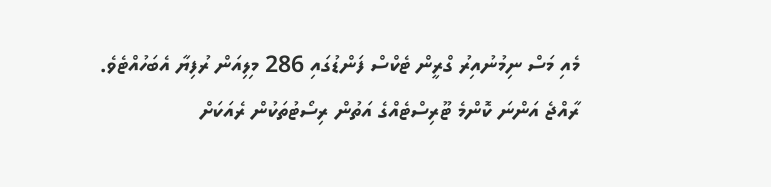މެއި މަސް ނިމުނުއިރު ގްރީން ޓެކްސް ފަންޑުގައި 286 މިލިއަން ރުފިޔާ އެބަހުއްޓެވެ.
ރާއްޖެ އަންނަ ކޮންމެ ޓޫރިސްޓެއްގެ އަތުން ރިސޯޓުތަކުން ރެއަކަށް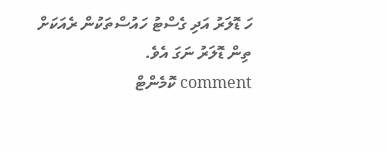ހަ ޑޮލަރު އަދި ގެސްޓު ހައުސްތަކުން ރެއަކަށް ތިން ޑޮލަރު ނަގަ އެވެ.
comment ކޮމެންޓް